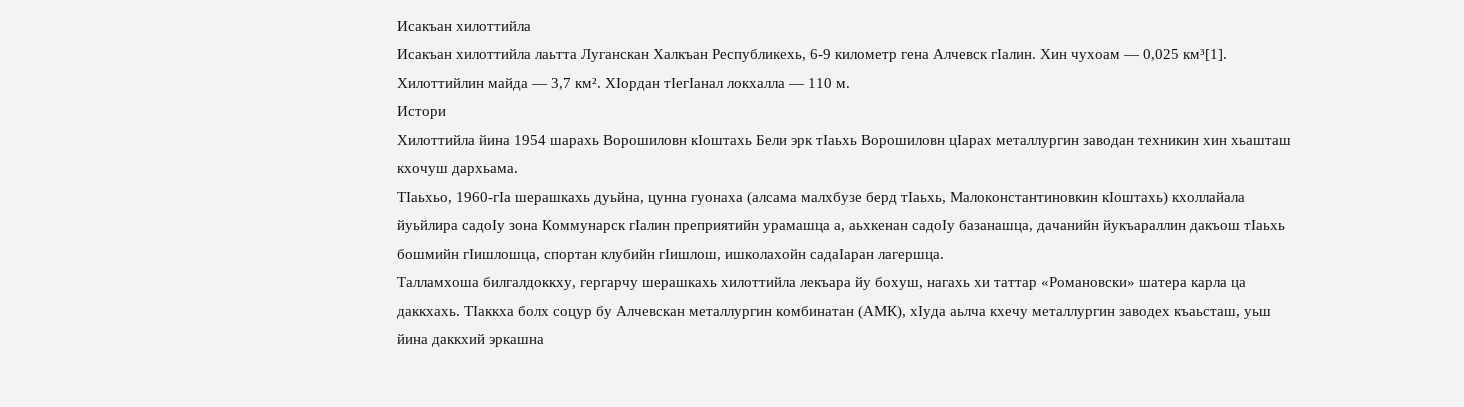Исакъан хилоттийла
Исакъан хилоттийла лаьтта Луганскан Халкъан Республикехь, 6-9 километр гена Алчевск гӀалин. Хин чухоам — 0,025 км³[1]. Хилоттийлин майда — 3,7 км². ХӀордан тӀегӀанал локхалла — 110 м.
Истори
Хилоттийла йина 1954 шарахь Ворошиловн кӀоштахь Бели эрк тӀаьхь Ворошиловн цӀарах металлургин заводан техникин хин хьашташ кхочуш дархьама.
ТӀаьхьо, 1960-гӀа шерашкахь дуьйна, цунна гуонаха (алсама малхбузе берд тӀаьхь, Малоконстантиновкин кӀоштахь) кхоллайала йуьйлира садоӀу зона Коммунарск гӀалин преприятийн урамашца а, аьхкенан садоӀу базанашца, дачанийн йукъараллин дакъош тӀаьхь бошмийн гӀишлошца, спортан клубийн гӀишлош, ишколахойн садаӀаран лагершца.
Талламхоша билгалдоккху, гергарчу шерашкахь хилоттийла лекъара йу бохуш, нагахь хи таттар «Романовски» шатера карла ца даккхахь. ТӀаккха болх соцур бу Алчевскан металлургин комбинатан (АМК), хӀуда аьлча кхечу металлургин заводех къаьсташ, уьш йина даккхий эркашна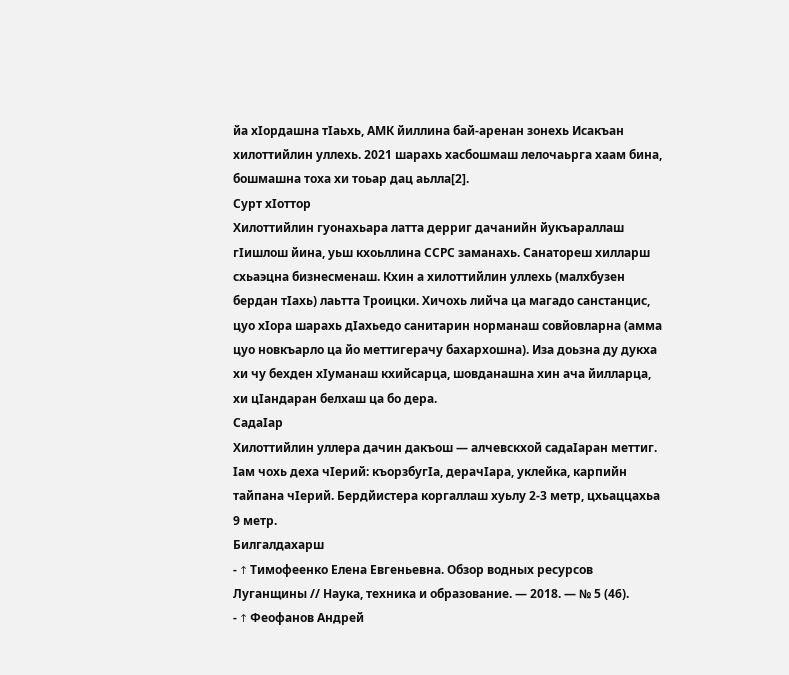йа хӀордашна тӀаьхь, АМК йиллина бай-аренан зонехь Исакъан хилоттийлин уллехь. 2021 шарахь хасбошмаш лелочаьрга хаам бина, бошмашна тоха хи тоьар дац аьлла[2].
Сурт хӀоттор
Хилоттийлин гуонахьара латта дерриг дачанийн йукъараллаш гӀишлош йина, уьш кхоьллина ССРС заманахь. Санатореш хилларш схьаэцна бизнесменаш. Кхин а хилоттийлин уллехь (малхбузен бердан тӀахь) лаьтта Троицки. Хичохь лийча ца магадо санстанцис, цуо хӀора шарахь дӀахьедо санитарин норманаш совйовларна (амма цуо новкъарло ца йо меттигерачу бахархошна). Иза доьзна ду дукха хи чу бехден хӀуманаш кхийсарца, шовданашна хин ача йилларца, хи цӀандаран белхаш ца бо дера.
СадаӀар
Хилоттийлин уллера дачин дакъош — алчевскхой садаӀаран меттиг. Ӏам чохь деха чӀерий: къорзбугӀа, дерачӀара, уклейка, карпийн тайпана чӀерий. Бердйистера коргаллаш хуьлу 2-3 метр, цхьаццахьа 9 метр.
Билгалдахарш
- ↑ Тимофеенко Елена Евгеньевна. Обзор водных ресурсов Луганщины // Наука, техника и образование. — 2018. — № 5 (46).
- ↑ Феофанов Андрей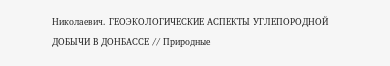Николаевич. ГЕОЭКОЛОГИЧЕСКИЕ АСПЕКТЫ УГЛЕПОРОДНОЙ ДОБЫЧИ В ДОНБАССЕ // Природные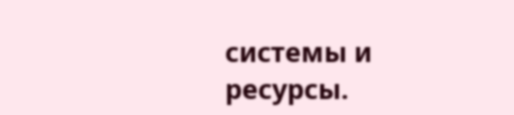системы и ресурсы.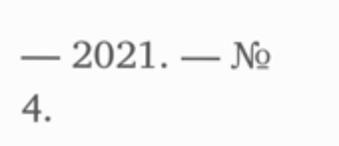— 2021. — № 4.